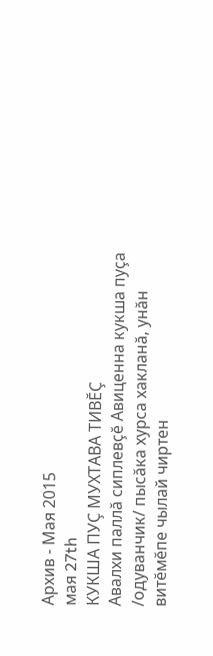Архив - Мая 2015
мая 27th
КУКША ПУÇ МУХТАВА ТИВĔÇ
Авалхи паллă сиплевçĕ Авиценна кукша пуçа /одуванчик/ пысăка хурса хакланă, унăн витĕмĕпе чылай чиртен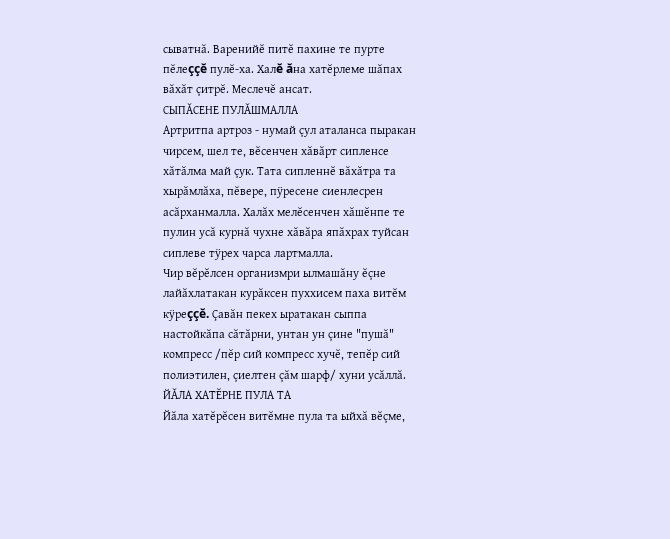сыватнă. Варенийĕ питĕ пахине те пурте пĕлеççĕ пулĕ-ха. Халĕ ăна хатĕрлеме шăпах вăхăт çитрĕ. Меслечĕ ансат.
СЫПĂСЕНЕ ПУЛĂШМАЛЛА
Артритпа артроз - нумай çул аталанса пыракан чирсем, шел те, вĕсенчен хăвăрт сипленсе хăтăлма май çук. Тата сипленнĕ вăхăтра та хырăмлăха, пĕвере, пÿресене сиенлесрен асăрханмалла. Халăх мелĕсенчен хăшĕнпе те пулин усă курнă чухне хăвăра япăхрах туйсан сиплеве тÿрех чарса лартмалла.
Чир вĕрĕлсен организмри ылмашăну ĕçне лайăхлатакан курăксен пуххисем паха витĕм кÿреççĕ. Çавăн пекех ыратакан сыппа настойкăпа сăтăрни, унтан ун çине "пушă" компресс /пĕр сий компресс хучĕ, тепĕр сий полиэтилен, çиелтен çăм шарф/ хуни усăллă.
ЙĂЛА ХАТĔРНЕ ПУЛА ТА
Йăла хатĕрĕсен витĕмне пула та ыйхă вĕçме,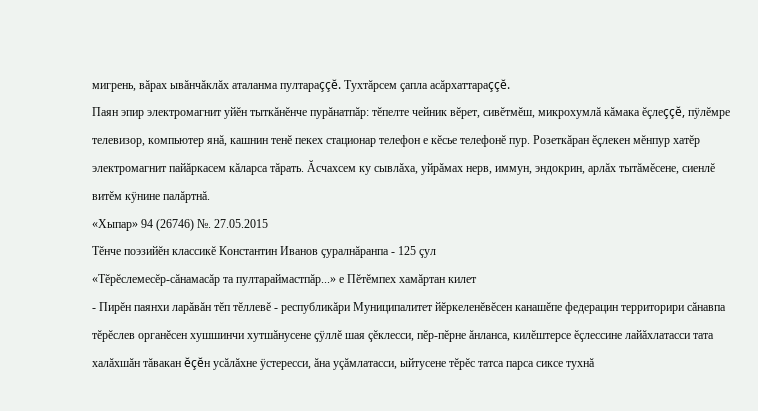мигрень, вăрах ывăнчăклăх аталанма пултараççĕ. Тухтăрсем çапла асăрхаттараççĕ.
Паян эпир электромагнит уйĕн тыткăнĕнче пурăнатпăр: тĕпелте чейник вĕрет, сивĕтмĕш, микрохумлă кăмака ĕçлеççĕ, пÿлĕмре телевизор, компьютер янă, кашнин тенĕ пекех стационар телефон е кĕсье телефонĕ пур. Розеткăран ĕçлекен мĕнпур хатĕр электромагнит пайăркасем кăларса тăрать. Ăсчахсем ку сывлăха, уйрăмах нерв, иммун, эндокрин, арлăх тытăмĕсене, сиенлĕ витĕм кÿнине палăртнă.
«Хыпар» 94 (26746) №. 27.05.2015
Тĕнче поэзийĕн классикĕ Константин Иванов çуралнăранпа - 125 çул
«Тĕрĕслемесĕр-сăнамасăр та пултараймастпăр...» е Пĕтĕмпех хамăртан килет
- Пирĕн паянхи ларăвăн тĕп тĕллевĕ - республикăри Муниципалитет йĕркеленĕвĕсен канашĕпе федерацин территорири сăнавпа тĕрĕслев органĕсен хушшинчи хутшăнусене çÿллĕ шая çĕклесси, пĕр-пĕрне ăнланса, килĕштерсе ĕçлессине лайăхлатасси тата халăхшăн тăвакан ĕçĕн усăлăхне ÿстересси, ăна уçăмлатасси, ыйтусене тĕрĕс татса парса сиксе тухнă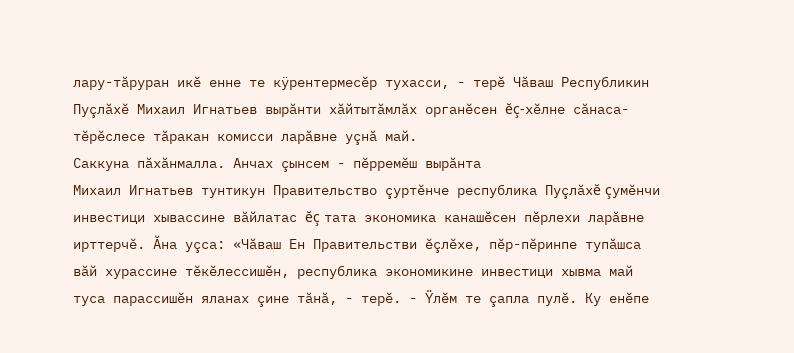лару-тăруран икĕ енне те кÿрентермесĕр тухасси, - терĕ Чăваш Республикин Пуçлăхĕ Михаил Игнатьев вырăнти хăйтытăмлăх органĕсен ĕç-хĕлне сăнаса-тĕрĕслесе тăракан комисси ларăвне уçнă май.
Саккуна пăхăнмалла. Анчах çынсем - пĕрремĕш вырăнта
Михаил Игнатьев тунтикун Правительство çуртĕнче республика Пуçлăхĕ çумĕнчи инвестици хывассине вăйлатас ĕç тата экономика канашĕсен пĕрлехи ларăвне ирттерчĕ. Ăна уçса: «Чăваш Ен Правительстви ĕçлĕхе, пĕр-пĕринпе тупăшса вăй хурассине тĕкĕлессишĕн, республика экономикине инвестици хывма май туса парассишĕн яланах çине тăнă, - терĕ. - Ÿлĕм те çапла пулĕ. Ку енĕпе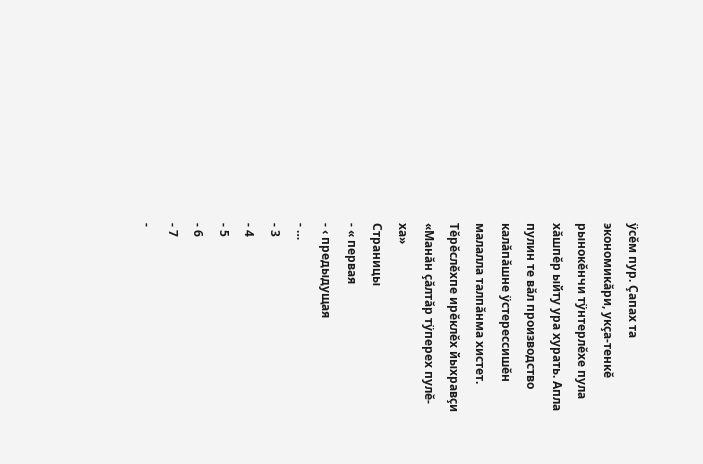ÿсĕм пур. Çапах та экономикăри, укçа-тенкĕ рынокĕнчи тÿнтерлĕхе пула хăшпĕр ыйту ура хурать. Апла пулин те вăл производство калăпăшне ÿстерессишĕн малалла талпăнма хистет.
Тĕрĕслĕхпе ирĕклĕх йыхравçи
«Манăн çăлтăр тÿперех пулĕ-ха»
Страницы
- « первая
- ‹ предыдущая
- …
- 3
- 4
- 5
- 6
- 7
-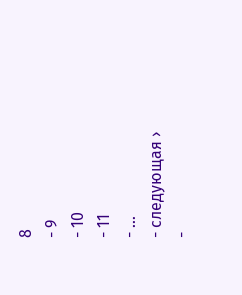8
- 9
- 10
- 11
- …
- следующая ›
-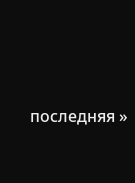последняя »